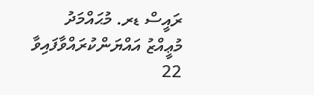ރައީސް ޑރ. މުޙައްމަދު މުޢީއްޒު އައްޔަންކުރައްވާފައިވާ 22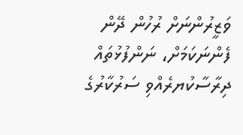ވަޒީރުންނަށް ރުހުން ދޭން ފެންނަކަމަށް، ނަންފުޅުތައް ދިރާސާކުޔރެއްވި ސަރުކާރުގެ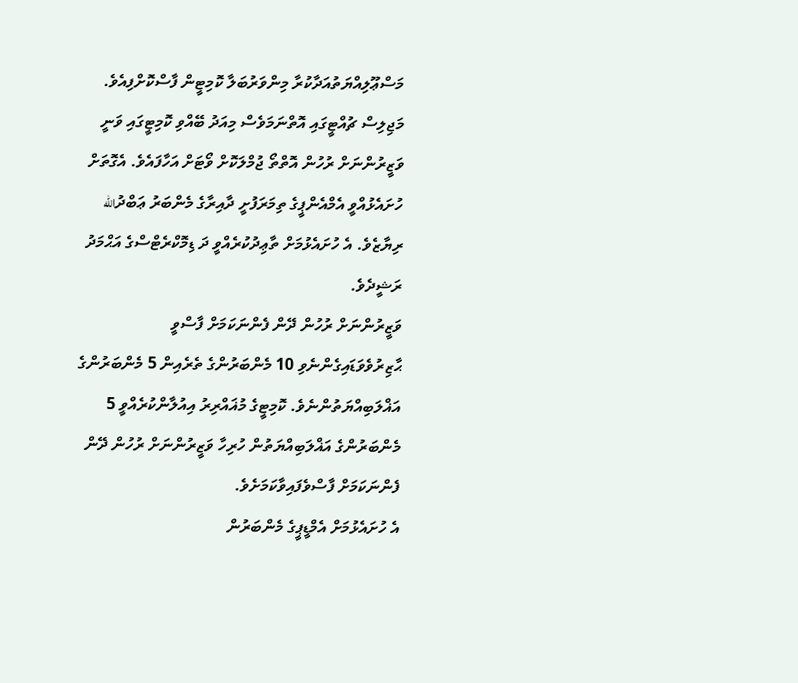މަސްޢޫލިއްޔަތުއަދާކުރާ މިންވަރުބަލާ ކޮމިޓީން ފާސްކޮށްފިއެވެ.
މަޖިލިސް ޗުއްޓީގައި އޮތްނަމަވެސް މިއަދު ބޭއްވި ކޮމިޓީގައި ވަނީ ވަޒީރުންނަށް ރުހުން އޮތްތޯ ޖުމްލަކޮށް ވޯޓަށް އަހާފައެވެ. އެގޮތަށް ހުށައެޅުއްވީ އެމްއެންޕީގެ ތިމަރަފުށީ ދާއިރާގެ މެންބަރު ޢަބްދުالله ރިޔާޒެވެ. އެ ހުށައެޅުމަށް ތާޢިދުކުރެއްވީ ދަ ޑިމޮކްރެޓްސްގެ އަޙްމަދު ރަޝީދެވެ.
ވަޒީރުންނަށް ރުހުން ދޭން ފެންނަކަމަށް ފާސްވީ ޙާޒިރުވެވަޑައިގެންނެވި 10 މެންބަރުންގެ ތެރެއިން 5 މެންބަރުންގެ އަޣްލަބިއްޔަތުންނެވެ. ކޮމިޓީގެ މުޣައްރިރު އިއުލާންކުރެއްވީ 5 މެންބަރުންގެ އަޣްލަބިއްޔަތުން ހުރިހާ ވަޒީރުންނަށް ރުހުން ދޭން ފެންނަކަމަށް ފާސްވެފައިވާކަމަށެވެ.
އެ ހުށައެޅުމަށް އެމްޑީޕީގެ މެންބަރުން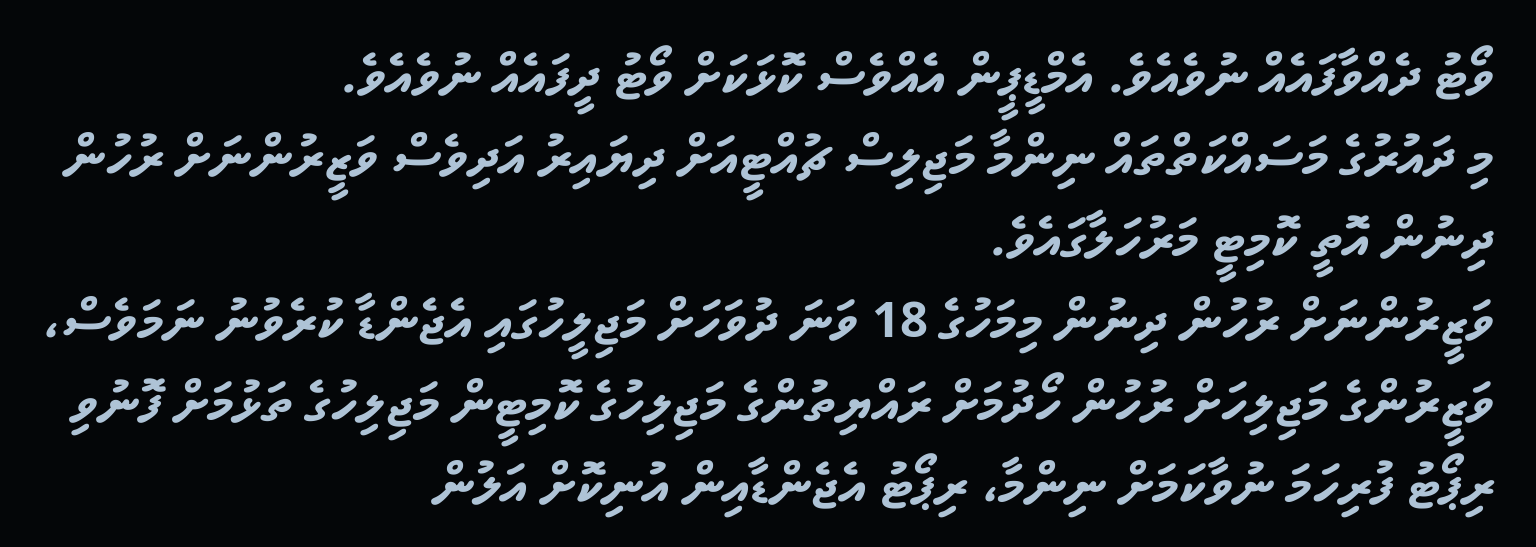ވޯޓު ދެއްވާފައެއް ނުވެއެވެ. އެމްޑީޕީން އެއްވެސް ކޮޅަކަށް ވޯޓު ދީފައެއް ނުވެއެވެ.
މި ދައުރުގެ މަސައްކަތްތައް ނިންމާ މަޖިލިސް ޗުއްޓީއަށް ދިޔައިރު އަދިވެސް ވަޒީރުންނަށް ރުހުން ދިނުން އޮތީ ކޮމިޓީ މަރުހަލާގައެވެ.
ވަޒީރުންނަށް ރުހުން ދިނުން މިމަހުގެ 18 ވަނަ ދުވަހަށް މަޖިލީހުގައި އެޖެންޑާ ކުރެވުނު ނަމަވެސް، ވަޒީރުންގެ މަޖިލިހަށް ރުހުން ހޯދުމަށް ރައްޔިތުންގެ މަޖިލިހުގެ ކޮމިޓީން މަޖިލިހުގެ ތަޅުމަށް ފޮނުވި ރިޕޯޓު ފުރިހަމަ ނުވާކަމަށް ނިންމާ، ރިޕޯޓު އެޖެންޑާއިން އުނިކޮށް އަލުން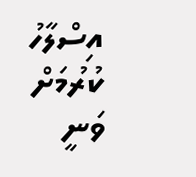އިސްލާހު ކުރުމަށް ވަނީ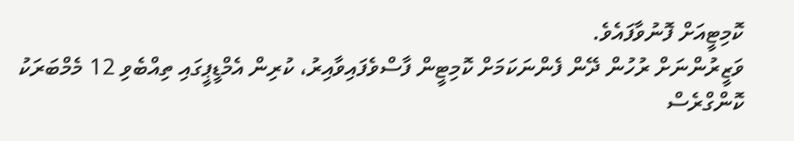ކޮމިޓީއަށް ފޮނުވާފައެވެ.
ވަޒީރުންނަށް ރުހުން ދޭން ފެންނަކަމަށް ކޮމިޓީން ފާސްވެފައިވާއިރު، ކުރިން އެމްޑީޕީގައި ތިއްބެވި 12 މެމްބަރަކު ކޮންގްރެސް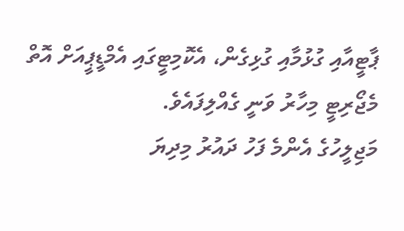ޕާޓީއާއި ގުޅުމާއި ގުޅިގެން، އެކޮމިޓީގައި އެމްޑީޕީއަށް އޮތް މެޖޯރިޓީ މިހާރު ވަނީ ގެއްލިފައެވެ.
މަޖިލީހުގެ އެންމެ ފަހު ދައުރު މިދިޔަ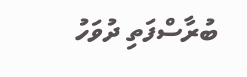ބުރާސްފަތި ދުވަހު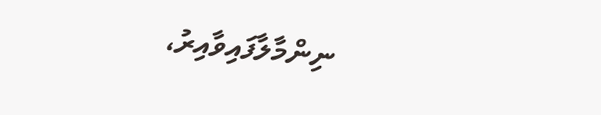ނިންމާލާފައިވާއިރު،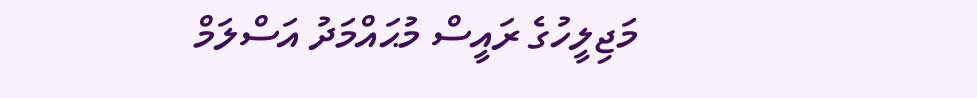މަޖިލީހުގެ ރައީސް މުޙައްމަދު އަސްލަމް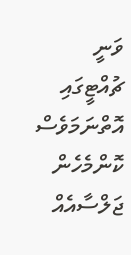ވަނީ ޗުއްޓީގައި އޮތްނަމަވެސް ކޮންމެހެން ޖަލްސާއެއް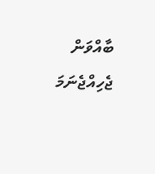ބާއްވަން ޖެހިއްޖެނަމަ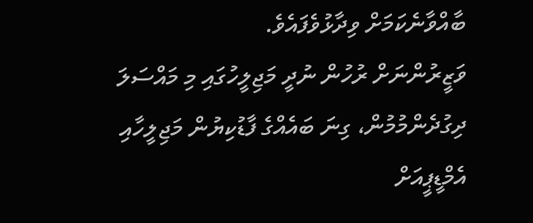ބާއްވާނެކަމަށް ވިދާޅުވެފައެވެ.
ވަޒީރުންނަށް ރުހުން ނުދީ މަޖިލީހުގައި މި މައްސަލަ ދިގުދެންމުމުން، ގިނަ ބައެއްގެ ފާޑުކިޔުން މަޖިލީހާއި އެމްޑީޕީއަށް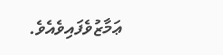ޢަމާޒުވެފައިވެއެވެ.